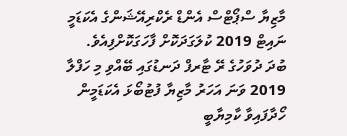މާޒިޔާ ސްޕޯޓްސް އެންޑް ރެކްރިއޭޝަންގެ އެކަޑަމީ ނައިޓް 2019 ކުލަގަދަކޮށް ފާހަގަކޮށްފިއެވެ.
ބުދަ ދުވަހުގެ ރޭ ޓާރފް ދަނޑުގައި ބޭއްވި މި ހަފްލާ 2019 ވަނަ އަހަރު މާޒިޔާ ފުޓުބޯޅަ އެކަޑަމީން ހޯދާފައިވާ ކާމިޔާބީ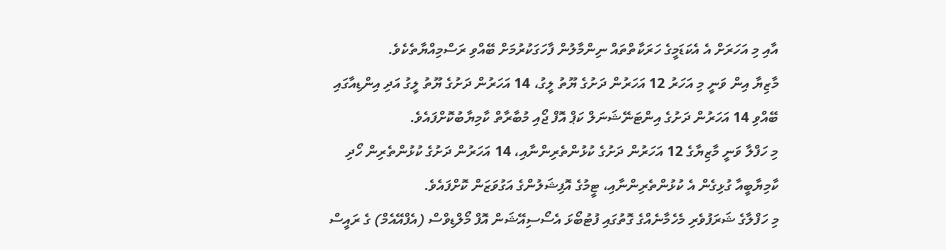އާއި މި އަހަރަށް އެ އެކަޑަމީގެ ހަރަކާތްތައް ނިންމާލުން ފާހަގަކުރުމަށް ބޭއްވި ރަސްމިއްޔާތެކެވެ.
މާޒިޔާ އިން ވަނީ މި އަހަރު 12 އަހަރުން ދަށުގެ ޔޫތު ލީގު، 14 އަހަރުން ދަށުގެ ޔޫތު ލީގު އަދި އިންޑިއާގައި ބޭއްވި 14 އަހަރުން ދަށުގެ އިންޓަނޭޝަނަލް ކަޕް އޮފް ޖޯއި މުބާރާތް ކާމިޔާބުކޮށްފައެވެ.
މި ހަފްލާ ވަނީ މާޒިޔާގެ 12 އަހަރުން ދަށުގެ ކުޅުންތެރިންނާއި، 14 އަހަރުން ދަށުގެ ކުޅުންތެރިން ހޯދި ކާމިޔާބީއާ ގުޅިގެން އެ ކުޅުންތެރިންނާއި، ޓީމުގެ އޮފިޝަލުންގެ އަގުވަޒަން ކޮށްފައެވެ.
މި ހަފްލާގެ ޝަރަފުވެރި މެހެމާނެއްގެ ގޮތުގައި ފުޓުބޯޅަ އެސޯސިއޭޝަން އޮފް މޯލްޑިވްސް (އެފްއޭއެމް) ގެ ރައީސް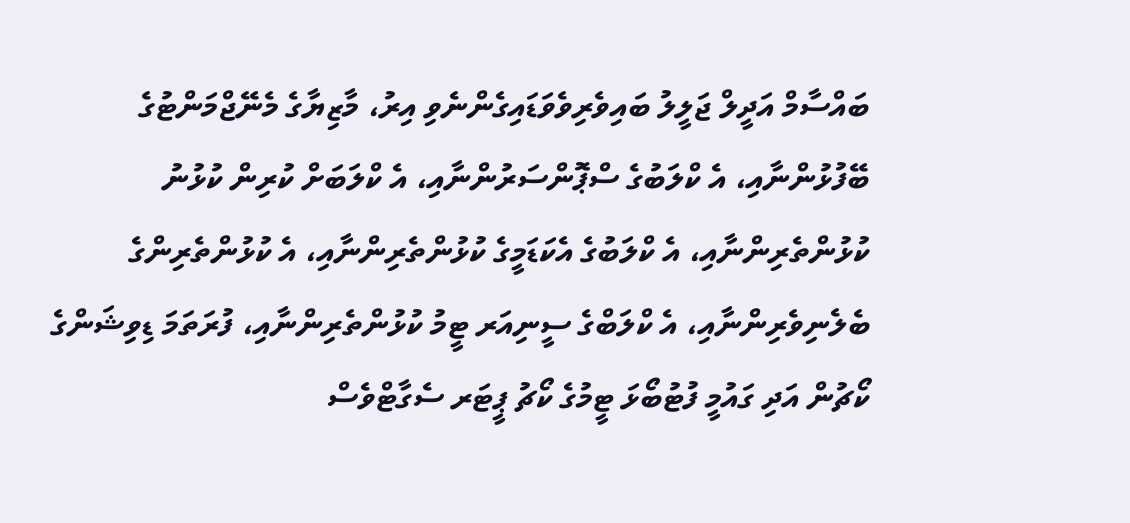ބައްސާމް އަދީލް ޖަލީލު ބައިވެރިވެވަޑައިގެންނެވި އިރު، މާޒިޔާގެ މެނޭޖްމަންޓުގެ ބޭފުޅުންނާއި، އެ ކްލަބުގެ ސްޕޮންސަރުންނާއި، އެ ކްލަބަށް ކުރިން ކުޅުނު ކުޅުންތެރިންނާއި، އެ ކްލަބުގެ އެކަޑަމީގެ ކުޅުންތެރިންނާއި، އެ ކުޅުންތެރިންގެ ބެލެނިވެރިންނާއި، އެ ކްލަބްގެ ސީނިއަރ ޓީމު ކުޅުންތެރިންނާއި، ފުރަތަމަ ޑިވިޝަންގެ ކޯޗުން އަދި ގައުމީ ފުޓުބޯޅަ ޓީމުގެ ކޯޗު ޕީޓަރ ސެގާޓްވެސް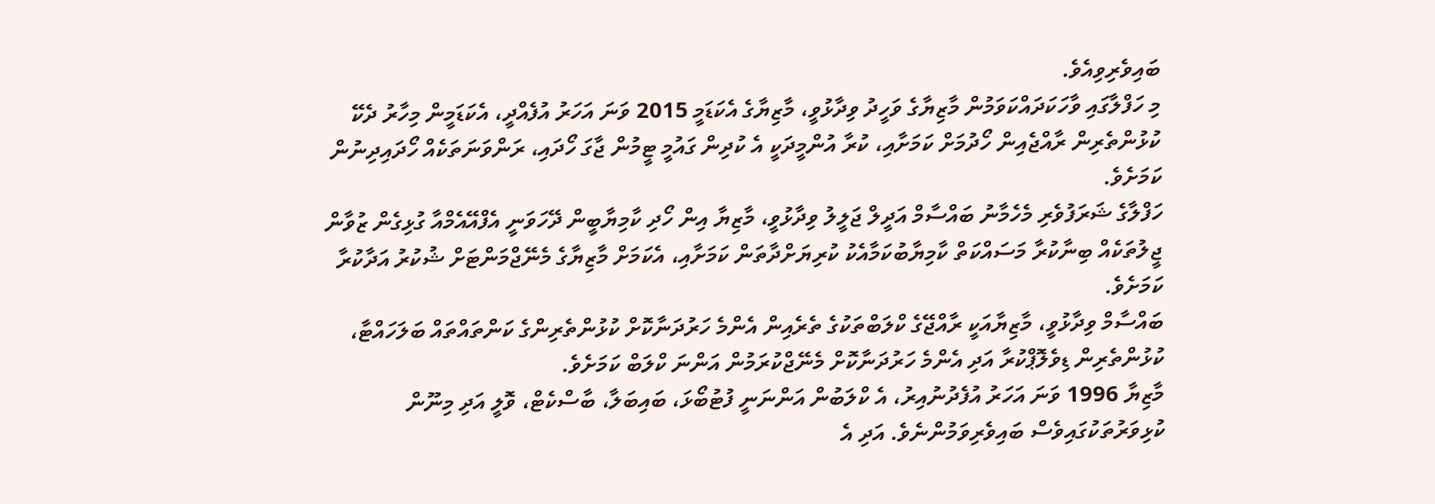ބައިވެރިވިއެވެ.
މި ހަފްލާގައި ވާހަކަދައްކަވަމުން މާޒިޔާގެ ވަހީދު ވިދާޅުވީ، މާޒިޔާގެ އެކަޑަމީ 2015 ވަނަ އަހަރު އުފެއްދީ، އެކަޑަމީން މިހާރު ދެކޭ ކުޅުންތެރިން ރާއްޖެއިން ހޯދުމަށް ކަމަށާއި، ކުރާ އުންމީދަކީ އެ ކުދިން ގައުމީ ޓީމުން ޖާގަ ހޯދައި، ރަންވަނަތަކެއް ހޯދައިދިނުން ކަމަށެވެ.
ހަފްލާގެ ޝަރަފުވެރި މެހެމާނު ބައްސާމް އަދީލް ޖަލީލު ވިދާޅުވީ، މާޒިޔާ އިން ހޯދި ކާމިޔާބީން ދޭހަވަނީ އެފްއޭއެމްއާ ގުޅިގެން ޒުވާން ޖީލުތަކެއް ބިނާކުރާ މަސައްކަތް ކާމިޔާބުކަމާއެކު ކުރިޔަށްދާތަން ކަމަށާއި، އެކަމަށް މާޒިޔާގެ މެނޭޖްމަންޓަށް ޝުކުރު އަދާކުރާ ކަމަށެވެ.
ބައްސާމް ވިދާޅުވީ، މާޒިޔާއަކީ ރާއްޖޭގެ ކްލަބްތަކުގެ ތެރެއިން އެންމެ ހަރުދަނާކޮށް ކުޅުންތެރިންގެ ކަންތައްތައް ބަލަހައްޓާ، ކުޅުންތެރިން ޑިވެލޮޕްކުރާ އަދި އެންމެ ހަރުދަނާކޮށް މެނޭޖްކުރަމުން އަންނަ ކްލަބް ކަމަށެވެ.
މާޒިޔާ 1996 ވަނަ އަހަރު އުފެދުނުއިރު، އެ ކްލަބުން އަންނަނީ ފުޓުބޯޅަ، ބައިބަލާ، ބާސްކެޓް، ވޮލީ އަދި މިނޫން ކުޅިވަރުތަކުގައިވެސް ބައިވެރިވަމުންނެވެ. އަދި އެ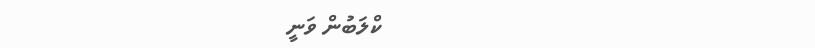ކްލަބުން ވަނީ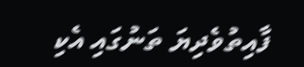ފާއިތުވެދިޔަ ތަނުގައި އެކި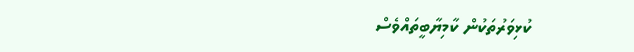ކުޅިވަރުތަކުން ކާމިޔާބީތައްވެސް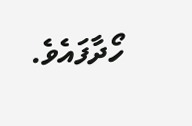ހޯދާފައެވެ.